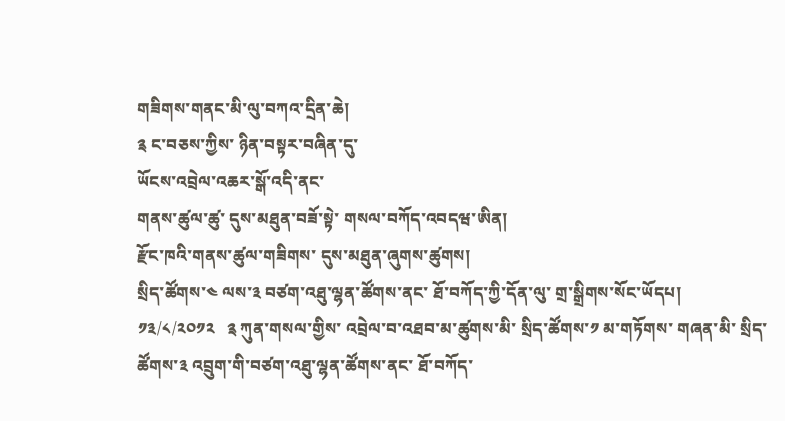གཟིགས་གནང་མི་ལུ་བཀའ་དྲིན་ཆེ།
༉ ང་བཅས་ཀྱིས་ ཉིན་བསྟར་བཞིན་དུ་
ཡོངས་འབྲེལ་འཆར་སྒོ་འདི་ནང་
གནས་ཚུལ་ཚུ་ དུས་མཐུན་བཟོ་སྟེ་ གསལ་བཀོད་འབདཝ་ཨིན།
རྫོང་ཁའི་གནས་ཚུལ་གཟིགས་ དུས་མཐུན་ཞུགས་ཚུགས།
སྲིད་ཚོགས་༤ ལས་༣ བཙག་འཐུ་ལྷན་ཚོགས་ནང་ ཐོ་བཀོད་ཀྱི་དོན་ལུ་ གྲ་སྒྲིགས་སོང་ཡོདཔ།
༡༣/༨/༢༠༡༢   ༉ ཀུན་གསལ་གྱིས་ འབྲེལ་བ་འཐབ་མ་ཚུགས་མི་ སྲིད་ཚོགས་༡ མ་གཏོགས་ གཞན་མི་ སྲིད་ཚོགས་༣ འབྲུག་གི་བཙག་འཐུ་ལྷན་ཚོགས་ནང་ ཐོ་བཀོད་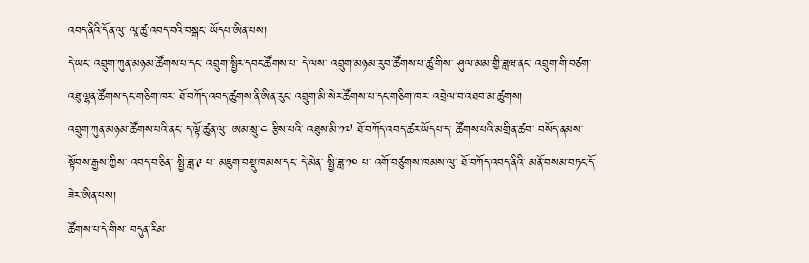འབད་ནིའི་དོན་ལུ་ ལཱ་ཚུ་འབད་བའི་བསྒང་ ཡོདཔ་ཨིན་པས།
དེ་ཡང་ འབྲུག་ཀུན་མཉམ་ཚོགས་པ་དང་ འབྲུག་སྤྱིར་དབང་ཚོགས་པ་ དེ་ལས་ འབྲུག་མཉམ་རུབ་ཚོགས་པ་ཚུ་གིས་ ཤུལ་མམ་གྱི་ཟླཝ་ནང་ འབྲུག་གི་བཙག་འཐུ་ལྷན་ཚོགས་དང་གཅིག་ཁར་ ཐོ་བཀོད་འབད་ཚུགས་ནི་ཨིན་རུང་ འབྲུག་མི་སེར་ཚོགས་པ་དང་གཅིག་ཁར་ འབྲེལ་བ་འཐབ་མ་ཚུགས།
འབྲུག་ཀུན་མཉམ་ཚོགས་པའི་ནང་ ད་ལྟོ་ཚུན་ལུ་ ཨམ་སྲུ་༤ རྩིས་པའི་ འཐུས་མི་༡༧ ཐོ་བཀོད་འབད་ཚར་ཡོདཔ་ད་ ཚོགས་པའི་མགྲིན་ཚབ་ བསོད་ནམས་སྟོབས་རྒྱས་ཀྱིས་ འབད་བ་ཅིན་ སྤྱི་ཟླ་༩ པ་ མཇུག་བསྡུ་ཁམས་དང་ དེ་མེན་ སྤྱི་ཟླ་༡༠ པ་ འགོ་བཙུགས་ཁམས་ལུ་ ཐོ་བཀོད་འབད་ནིའི་ མནོ་བསམ་བཏང་དོ་ཟེར་ཨིན་པས།
ཚོགས་པ་དེ་གིས་ བདུན་རིམ་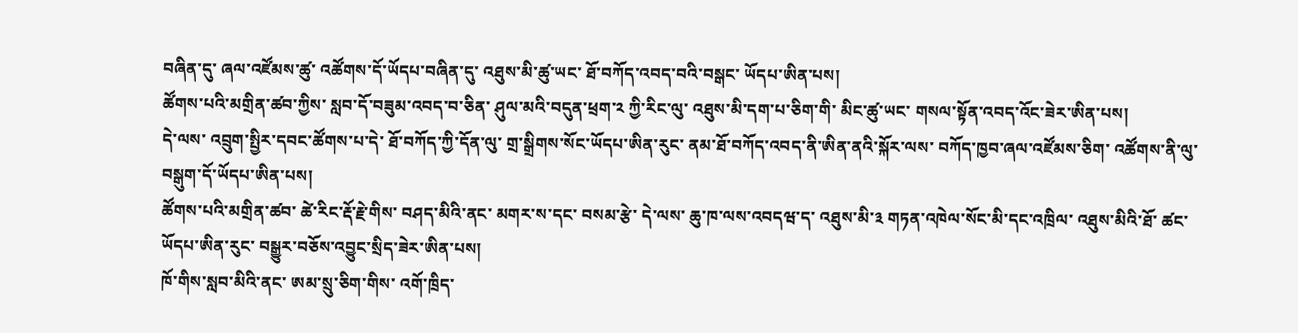བཞིན་དུ་ ཞལ་འཛོམས་ཚུ་ འཚོགས་དོ་ཡོདཔ་བཞིན་དུ་ འཐུས་མི་ཚུ་ཡང་ ཐོ་བཀོད་འབད་བའི་བསྒང་ ཡོདཔ་ཨིན་པས།
ཚོགས་པའི་མགྲིན་ཚབ་ཀྱིས་ སླབ་དོ་བཟུམ་འབད་བ་ཅིན་ ཤུལ་མའི་བདུན་ཕྲག་༢ ཀྱི་རིང་ལུ་ འཐུས་མི་དག་པ་ཅིག་གི་ མིང་ཚུ་ཡང་ གསལ་སྟོན་འབད་འོང་ཟེར་ཨིན་པས།
དེ་ལས་ འབྲུག་སྤྱིར་དབང་ཚོགས་པ་དེ་ ཐོ་བཀོད་ཀྱི་དོན་ལུ་ གྲ་སྒྲིགས་སོང་ཡོདཔ་ཨིན་རུང་ ནམ་ཐོ་བཀོད་འབད་ནི་ཨིན་ནའི་སྐོར་ལས་ བཀོད་ཁྱབ་ཞལ་འཛོམས་ཅིག་ འཚོགས་ནི་ལུ་ བསྒུག་དོ་ཡོདཔ་ཨིན་པས།
ཚོགས་པའི་མགྲིན་ཚབ་ ཚེ་རིང་རྡོ་རྗེ་གིས་ བཤད་མིའི་ནང་ མགར་ས་དང་ བསམ་རྩེ་ དེ་ལས་ ཆུ་ཁ་ལས་འབདཝ་ད་ འཐུས་མི་༣ གཏན་འཁེལ་སོང་མི་དང་འཁྲིལ་ འཐུས་མིའི་ཐོ་ ཚང་ཡོདཔ་ཨིན་རུང་ བསྒྱུར་བཅོས་འབྱུང་སྲིད་ཟེར་ཨིན་པས།
ཁོ་གིས་སླབ་མིའི་ནང་ ཨམ་སྲུ་ཅིག་གིས་ འགོ་ཁྲིད་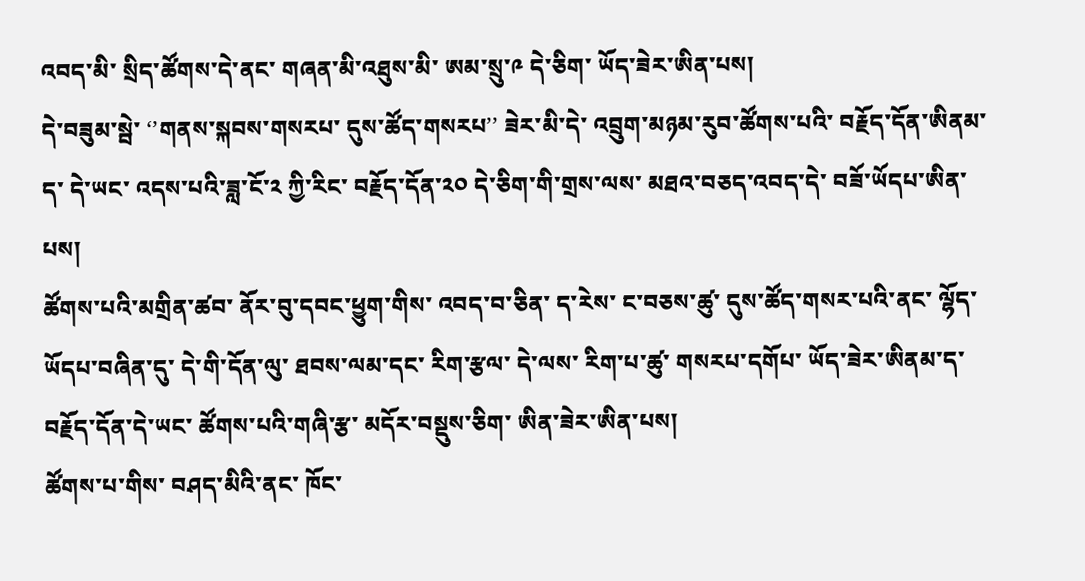འབད་མི་ སྲིད་ཚོགས་དེ་ནང་ གཞན་མི་འཐུས་མི་ ཨམ་སྲུ་༩ དེ་ཅིག་ ཡོད་ཟེར་ཨིན་པས།
དེ་བཟུམ་སྦེ་ ‘’གནས་སྐབས་གསརཔ་ དུས་ཚོད་གསརཔ’’ ཟེར་མི་དེ་ འབྲུག་མཉམ་རུབ་ཚོགས་པའི་ བརྗོད་དོན་ཨིནམ་ད་ དེ་ཡང་ འདས་པའི་ཟླ་ངོ་༢ ཀྱི་རིང་ བརྗོད་དོན་༢༠ དེ་ཅིག་གི་གྲས་ལས་ མཐའ་བཅད་འབད་དེ་ བཟོ་ཡོདཔ་ཨིན་པས།
ཚོགས་པའི་མགྲིན་ཚབ་ ནོར་བུ་དབང་ཕྱུག་གིས་ འབད་བ་ཅིན་ ད་རེས་ ང་བཅས་ཚུ་ དུས་ཚོད་གསར་པའི་ནང་ ལྷོད་ཡོདཔ་བཞིན་དུ་ དེ་གི་དོན་ལུ་ ཐབས་ལམ་དང་ རིག་རྩལ་ དེ་ལས་ རིག་པ་ཚུ་ གསརཔ་དགོཔ་ ཡོད་ཟེར་ཨིནམ་ད་ བརྗོད་དོན་དེ་ཡང་ ཚོགས་པའི་གཞི་རྩ་ མདོར་བསྡུས་ཅིག་ ཨིན་ཟེར་ཨིན་པས།
ཚོགས་པ་གིས་ བཤད་མིའི་ནང་ ཁོང་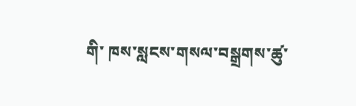གི་ ཁས་སླངས་གསལ་བསྒྲགས་ཚུ་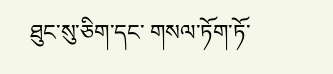ཐུང་སུ་ཅིག་དང་ གསལ་ཏོག་ཏོ་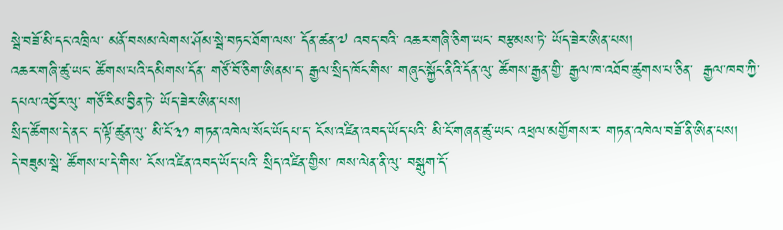སྦེ་བཟོ་མི་དང་འཁྲིལ་ མནོ་བསམ་ལེགས་ཤོམ་སྦེ་བཏང་ཐོག་ལས་ དོན་ཚན་༧ འབད་བའི་ འཆར་གཞི་ཅིག་ཡང་ བརྩམས་ཏེ་ ཡོད་ཟེར་ཨིན་པས།
འཆར་གཞི་ཚུ་ཡང་ ཚོགས་པའི་དམིགས་དོན་ གཙོ་བོ་ཅིག་ཨིནམ་ད་ རྒྱལ་སྲིད་ཁོང་གིས་ གཞུང་སྐྱོང་ནིའི་དོན་ལུ་ ཚོགས་རྒྱན་གྱི་ རྒྱལ་ཁ་འཐོབ་ཚུགས་པ་ཅིན་  རྒྱལ་ཁབ་ཀྱི་ དཔལ་འབྱོར་ལུ་ གཙོ་རིམ་བྱིན་ཏེ་ ཡོད་ཟེར་ཨིན་པས།
སྲིད་ཚོགས་དེ་ནང་ ད་ལྟོ་ཚུན་ལུ་ མི་ངོ་༣༡ གཏན་འཁེལ་སོང་ཡོདཔ་ད་ ངོས་འཛིན་འབད་ཡོད་པའི་ མི་ངོ་གཞན་ཚུ་ཡང་ འཕྲལ་མགྱོགས་ར་ གཏན་འཁེལ་བཟོ་ནི་ཨིན་པས།
དེ་བཟུམ་སྦེ་ ཚོགས་པ་དེ་གིས་ ངོས་འཛིན་འབད་ཡོད་པའི་ སྲིད་འཛིན་གྱིས་ ཁས་ལེན་ནི་ལུ་ བསྒུག་དོ་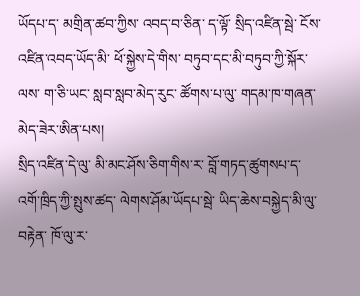ཡོདཔ་ད་ མགྲིན་ཚབ་ཀྱིས་ འབད་བ་ཅིན་ ད་ལྟོ་ སྲིད་འཛིན་སྦེ་ ངོས་འཛིན་འབད་ཡོད་མི་ ཕོ་སྐྱེས་དེ་གིས་ བཏུབ་དང་མི་བཏུབ་ཀྱི་སྐོར་ལས་ ག་ཅི་ཡང་ སླབ་སླབ་མེད་རུང་ ཚོགས་པ་ལུ་ གདམ་ཁ་གཞན་ མེད་ཟེར་ཨིན་པས།
སྲིད་འཛིན་དེ་ལུ་ མི་མང་ཤོས་ཅིག་གིས་ར་ བློ་གཏད་ཚུགསཔ་ད་ འགོ་ཁྲིད་ཀྱི་སྤུས་ཚད་ ལེགས་ཤོམ་ཡོདཔ་སྦེ་ ཡིད་ཆེས་བསྐྱེད་མི་ལུ་བརྟེན་ ཁོ་ལུ་ར་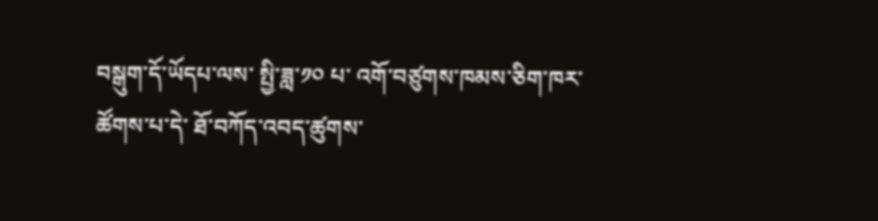བསྒུག་དོ་ཡོདཔ་ལས་ སྤྱི་ཟླ་༡༠ པ་ འགོ་བཙུགས་ཁམས་ཅིག་ཁར་ ཚོགས་པ་དེ་ ཐོ་བཀོད་འབད་ཚུགས་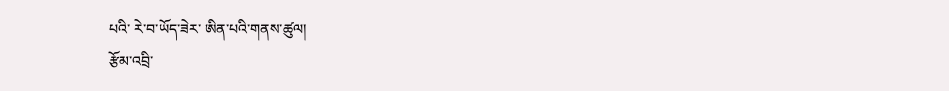པའི་ རེ་བ་ཡོད་ཟེར་ ཨིན་པའི་གནས་ཚུལ།
རྩོམ་འབྲི་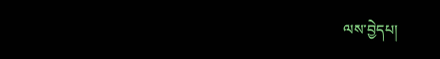ལས་བྱེདཔ།